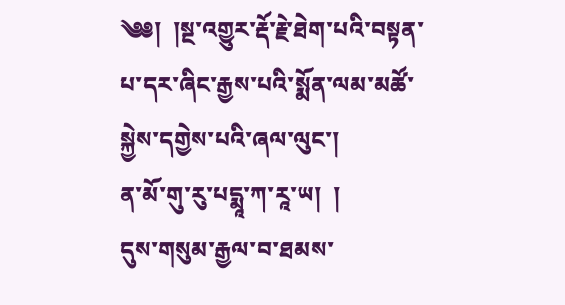༄༅།  །སྔ་འགྱུར་རྡོ་རྗེ་ཐེག་པའི་བསྟན་པ་དར་ཞིང་རྒྱས་པའི་སྨོན་ལམ་མཚོ་སྐྱེས་དགྱེས་པའི་ཞལ་ལུང་།
ན་མོ་གུ་རུ་པདྨཱ་ཀ་རཱ་ཡ།  །
དུས་གསུམ་རྒྱལ་བ་ཐམས་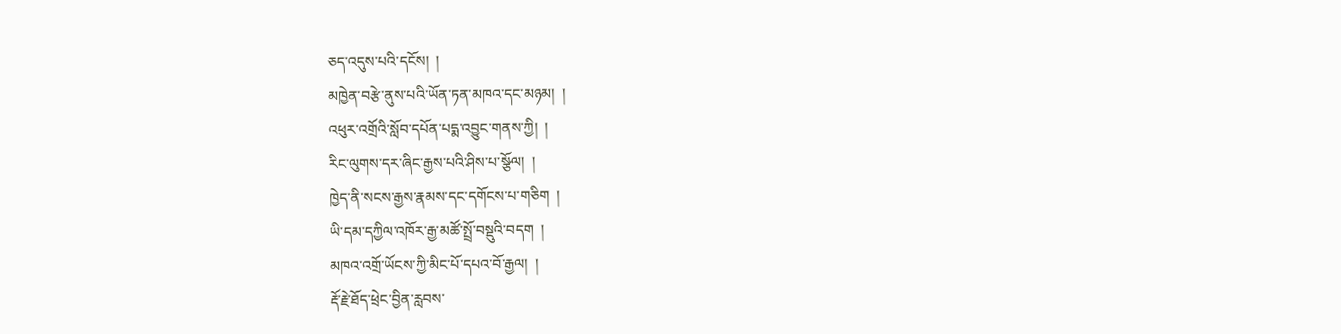ཅད་འདུས་པའི་དངོས།  །
མཁྱེན་བརྩེ་ནུས་པའི་ཡོན་ཏན་མཁའ་དང་མཉམ།  །
འཕུར་འགྲོའི་སློབ་དཔོན་པདྨ་འབྱུང་གནས་ཀྱི།  །
རིང་ལུགས་དར་ཞིང་རྒྱས་པའི་ཤིས་པ་སྩོལ།  །
ཁྱེད་ནི་སངས་རྒྱས་རྣམས་དང་དགོངས་པ་གཅིག  །
ཡི་དམ་དཀྱིལ་འཁོར་རྒྱ་མཚོ་སྤྲོ་བསྡུའི་བདག  །
མཁའ་འགྲོ་ཡོངས་ཀྱི་མིང་པོ་དཔའ་བོ་རྒྱལ།  །
རྡོ་རྗེ་ཐོད་ཕྲེང་བྱིན་རླབས་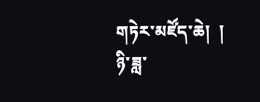གཏེར་མཛོད་ཆེ།  །
ཉི་ཟླ་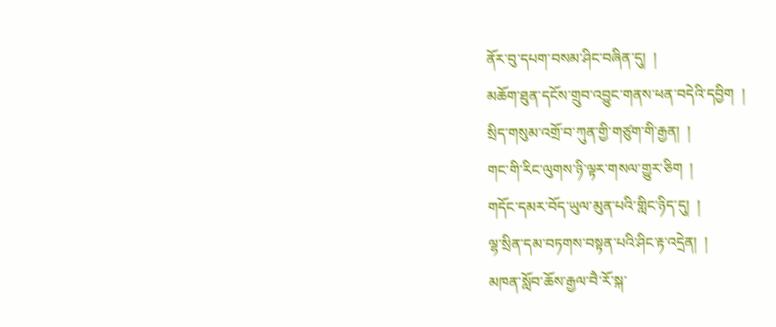ནོར་བུ་དཔག་བསམ་ཤིང་བཞིན་དུ།  །
མཆོག་ཐུན་དངོས་གྲུབ་འབྱུང་གནས་ཕན་བདེའི་དབྱིག  །
སྲིད་གསུམ་འགྲོ་བ་ཀུན་གྱི་གཙུག་གི་རྒྱན།  །
གང་གི་རིང་ལུགས་ཉི་ལྟར་གསལ་གྱུར་ཅིག  །
གདོང་དམར་བོད་ཡུལ་མུན་པའི་གླིང་ཉིད་དུ།  །
ལྷ་སྲིན་དམ་བཏགས་བསྟན་པའི་ཤིང་རྟ་འདྲེན།  །
མཁན་སློབ་ཆོས་རྒྱལ་བཻ་རོ་སྐ་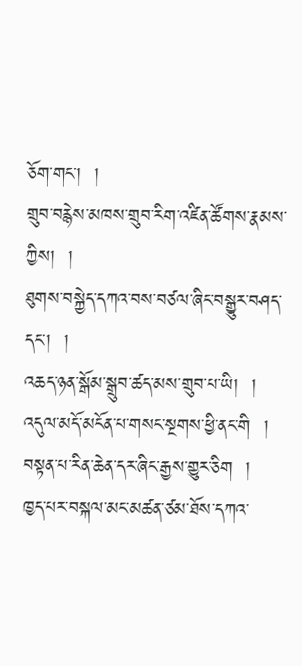ཅོག་གང་།  །
གྲུབ་བརྙེས་མཁས་གྲུབ་རིག་འཛིན་ཚོགས་རྣམས་ཀྱིས།  །
ཐུགས་བསྐྱེད་དཀའ་བས་བཙལ་ཞིང་བསྒྱུར་བཤད་དང་།  །
འཆད་ཉན་སྒོམ་སྒྲུབ་ཚད་མས་གྲུབ་པ་ཡི།  །
འདུལ་མདོ་མངོན་པ་གསང་སྔགས་ཕྱི་ནང་གི  །
བསྟན་པ་རིན་ཆེན་དར་ཞིང་རྒྱས་གྱུར་ཅིག  །
ཁྱད་པར་བསྐལ་མང་མཚན་ཙམ་ཐོས་དཀའ་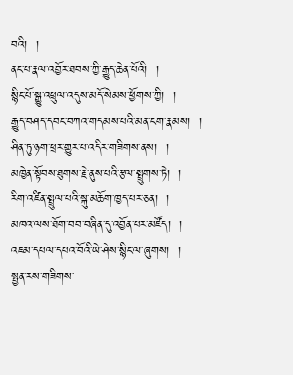བའི།  །
ནང་པ་རྣལ་འབྱོར་ཐབས་ཀྱི་རྒྱུད་ཆེན་པོའི།  །
སྙིང་པོ་སྒྱུ་འཕྲུལ་འདུས་མདོ་སེམས་ཕྱོགས་ཀྱི།  །
རྒྱུད་བཤད་དབང་བཀའ་གདམས་པའི་མན་ངག་རྣམས།  །
ཤིན་ཏུ་ཉག་ཕྲར་གྱུར་པ་འདིར་གཟིགས་ནས།  །
མཁྱེན་སྟོབས་ཐུགས་རྗེ་ནུས་པའི་རྩལ་སྤྲུགས་ཏེ།  །
རིག་འཛིན་སྤྲུལ་པའི་སྐུ་མཆོག་ཁྱད་པར་ཅན།  །
མཁའ་ལས་ཐོག་བབ་བཞིན་དུ་འབྱོན་པར་མཛོད།  །
འཇམ་དཔལ་དཔའ་བོའི་ཡེ་ཤེས་སྙིང་ལ་ཞུགས།  །
སྤྱན་རས་གཟིགས་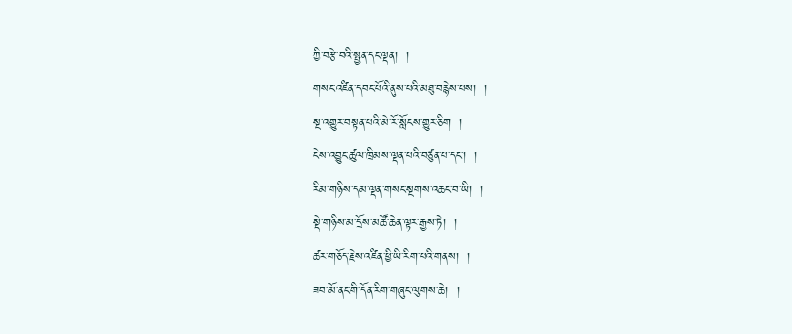ཀྱི་བརྩེ་བའི་སྤྱན་དང་ལྡན།  །
གསང་འཛིན་དབང་པོའི་ནུས་པའི་མཐུ་བརྙེས་པས།  །
སྔ་འགྱུར་བསྟན་པའི་མེ་རོ་སློངས་གྱུར་ཅིག  །
ངེས་འབྱུང་ཚུལ་ཁྲིམས་ལྡན་པའི་བཙུན་པ་དང་།  །
རིམ་གཉིས་དམ་ལྡན་གསང་སྔགས་འཆང་བ་ཡི།  །
སྡེ་གཉིས་མ་དྲོས་མཚོ་ཆེན་ལྟར་རྒྱས་ཏེ།  །
ཚར་གཅོད་རྗེས་འཛིན་ཕྱི་ཡི་རིག་པའི་གནས།  །
ཟབ་མོ་ནང་གི་དོན་རིག་གཞུང་ལུགས་ཆེ།  །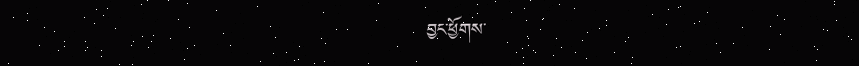བྱང་ཕྱོགས་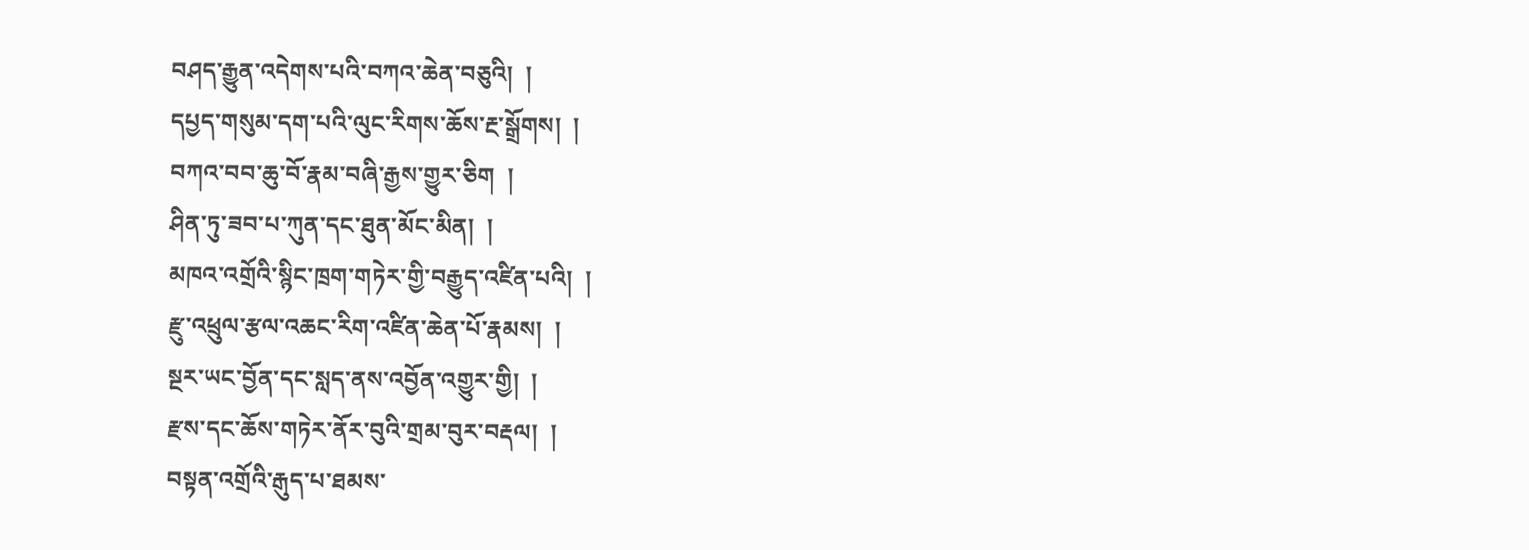བཤད་རྒྱུན་འདེགས་པའི་བཀའ་ཆེན་བཅུའི།  །
དཔྱད་གསུམ་དག་པའི་ལུང་རིགས་ཆོས་རྔ་སྒྲོགས།  །
བཀའ་བབ་ཆུ་བོ་རྣམ་བཞི་རྒྱས་གྱུར་ཅིག  །
ཤིན་ཏུ་ཟབ་པ་ཀུན་དང་ཐུན་མོང་མིན།  །
མཁའ་འགྲོའི་སྙིང་ཁྲག་གཏེར་གྱི་བརྒྱུད་འཛིན་པའི།  །
རྫུ་འཕྲུལ་རྩལ་འཆང་རིག་འཛིན་ཆེན་པོ་རྣམས།  །
སྔར་ཡང་བྱོན་དང་སླད་ནས་འབྱོན་འགྱུར་གྱི།  །
རྫས་དང་ཆོས་གཏེར་ནོར་བུའི་གྲམ་བུར་བརྡལ།  །
བསྟན་འགྲོའི་རྒུད་པ་ཐམས་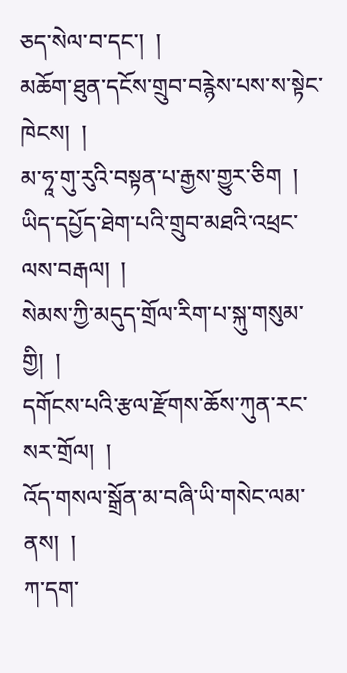ཅད་སེལ་བ་དང་།  །
མཆོག་ཐུན་དངོས་གྲུབ་བརྙེས་པས་ས་སྟེང་ཁེངས།  །
མ་ཧཱ་གུ་རུའི་བསྟན་པ་རྒྱས་གྱུར་ཅིག  །
ཡིད་དཔྱོད་ཐེག་པའི་གྲུབ་མཐའི་འཕྲང་ལས་བརྒལ།  །
སེམས་ཀྱི་མདུད་གྲོལ་རིག་པ་སྐུ་གསུམ་གྱི།  །
དགོངས་པའི་རྩལ་རྫོགས་ཆོས་ཀུན་རང་སར་གྲོལ།  །
འོད་གསལ་སྒྲོན་མ་བཞི་ཡི་གསེང་ལམ་ནས།  །
ཀ་དག་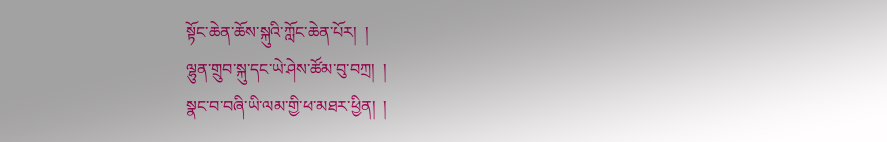སྟོང་ཆེན་ཆོས་སྐུའི་ཀློང་ཆེན་པོར།  །
ལྷུན་གྲུབ་སྐུ་དང་ཡེ་ཤེས་ཚོམ་བུ་བཀྲ།  །
སྣང་བ་བཞི་ཡི་ལམ་གྱི་ཕ་མཐར་ཕྱིན།  །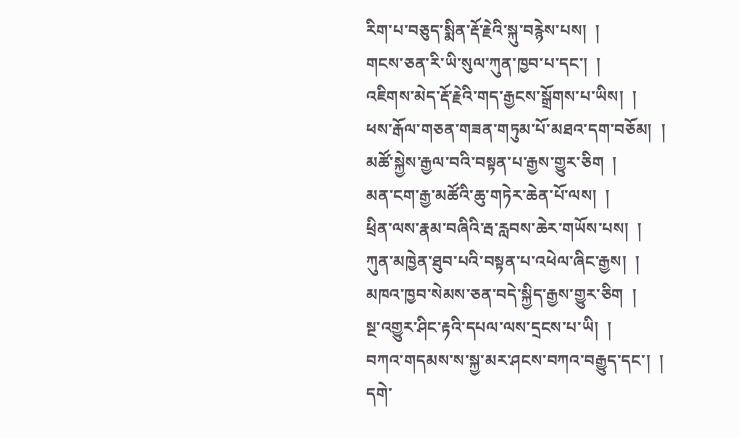རིག་པ་བཅུད་སྨིན་རྡོ་རྗེའི་སྐུ་བརྙེས་པས།  །
གངས་ཅན་རི་ཡི་སུལ་ཀུན་ཁྱབ་པ་དང་།  །
འཇིགས་མེད་རྡོ་རྗེའི་གད་རྒྱངས་སྒྲོགས་པ་ཡིས།  །
ཕས་རྒོལ་གཅན་གཟན་གཏུམ་པོ་མཐའ་དག་བཅོམ།  །
མཚོ་སྐྱེས་རྒྱལ་བའི་བསྟན་པ་རྒྱས་གྱུར་ཅིག  །
མན་ངག་རྒྱ་མཚོའི་ཆུ་གཏེར་ཆེན་པོ་ལས།  །
ཕྲིན་ལས་རྣམ་བཞིའི་རྦ་རླབས་ཆེར་གཡོས་པས།  །
ཀུན་མཁྱེན་ཐུབ་པའི་བསྟན་པ་འཕེལ་ཞིང་རྒྱས།  །
མཁའ་ཁྱབ་སེམས་ཅན་བདེ་སྐྱིད་རྒྱས་གྱུར་ཅིག  །
སྔ་འགྱུར་ཤིང་རྟའི་དཔལ་ལས་དྲངས་པ་ཡི།  །
བཀའ་གདམས་ས་སྐྱ་མར་ཤངས་བཀའ་བརྒྱུད་དང་།  །
དགེ་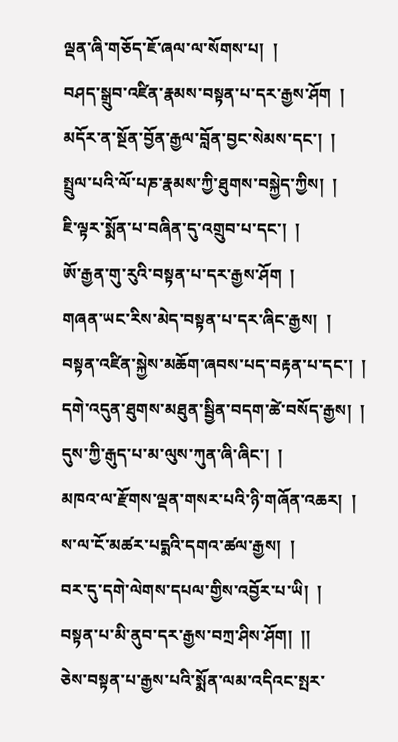ལྡན་ཞི་གཅོད་ཇོ་ཞལ་ལ་སོགས་པ།  །
བཤད་སྒྲུབ་འཛིན་རྣམས་བསྟན་པ་དར་རྒྱས་ཤོག  །
མདོར་ན་སྔོན་བྱོན་རྒྱལ་བློན་བྱང་སེམས་དང་།  །
སྤྲུལ་པའི་ལོ་པཎ་རྣམས་ཀྱི་ཐུགས་བསྐྱེད་ཀྱིས།  །
ཇི་ལྟར་སྨོན་པ་བཞིན་དུ་འགྲུབ་པ་དང་།  །
ཨོ་རྒྱན་གུ་རུའི་བསྟན་པ་དར་རྒྱས་ཤོག  །
གཞན་ཡང་རིས་མེད་བསྟན་པ་དར་ཞིང་རྒྱས།  །
བསྟན་འཛིན་སྐྱེས་མཆོག་ཞབས་པད་བརྟན་པ་དང་།  །
དགེ་འདུན་ཐུགས་མཐུན་སྦྱིན་བདག་ཚེ་བསོད་རྒྱས།  །
དུས་ཀྱི་རྒུད་པ་མ་ལུས་ཀུན་ཞི་ཞིང་།  །
མཁའ་ལ་རྫོགས་ལྡན་གསར་པའི་ཉི་གཞོན་འཆར།  །
ས་ལ་ངོ་མཚར་པདྨའི་དགའ་ཚལ་རྒྱས།  །
བར་དུ་དགེ་ལེགས་དཔལ་གྱིས་འབྱོར་པ་ཡི།  །
བསྟན་པ་མི་ནུབ་དར་རྒྱས་བཀྲ་ཤིས་ཤོག།  །།
ཅེས་བསྟན་པ་རྒྱས་པའི་སྨོན་ལམ་འདིའང་སྤར་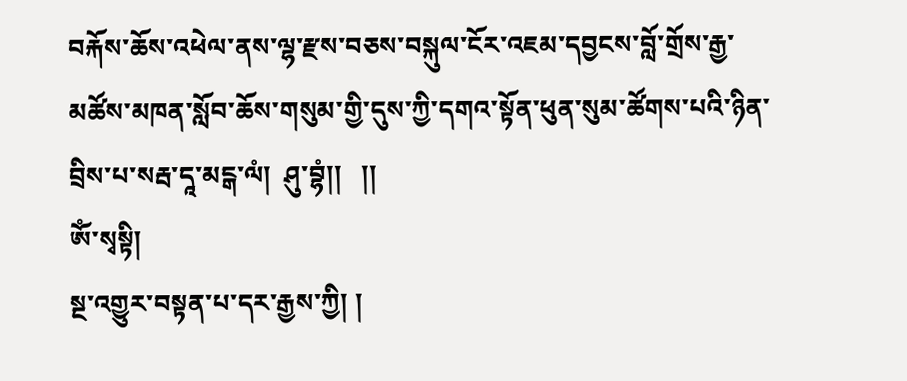བརྐོས་ཆོས་འཕེལ་ནས་ལྷ་རྫས་བཅས་བསྐུལ་ངོར་འཇམ་དབྱངས་བློ་གྲོས་རྒྱ་མཚོས་མཁན་སློབ་ཆོས་གསུམ་གྱི་དུས་ཀྱི་དགའ་སྟོན་ཕུན་སུམ་ཚོགས་པའི་ཉིན་བྲིས་པ་སརྦ་དཱ་མངྒ་ལཾ།  ཤུ་བྷཾ།།   །།
ཨོཾ་སྭསྟི།
སྔ་འགྱུར་བསྟན་པ་དར་རྒྱས་ཀྱི། །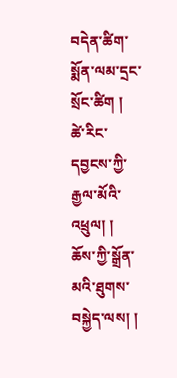བདེན་ཚིག་སྨོན་ལམ་དྲང་སྲོང་ཚིག །
ཚེ་རིང་དབྱངས་ཀྱི་རྒྱལ་མོའི་འཕྲུལ། །
ཆོས་ཀྱི་སྒྲོན་མའི་ཐུགས་བསྐྱེད་ལས། །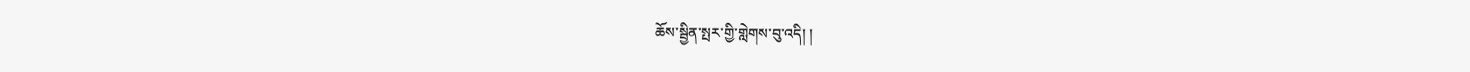ཆོས་སྦྱིན་སྤར་གྱི་གླེགས་བུ་འདི། །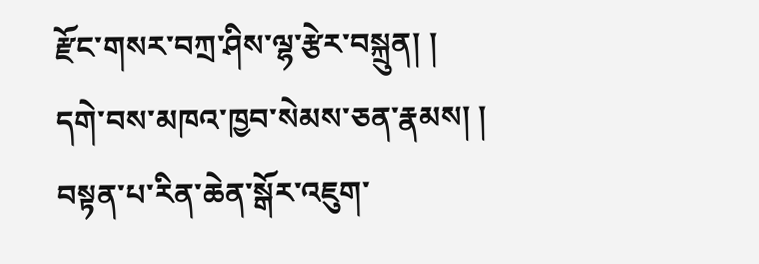རྫོང་གསར་བཀྲ་ཤིས་ལྷ་རྩེར་བསྐྲུན། །
དགེ་བས་མཁའ་ཁྱབ་སེམས་ཅན་རྣམས། །
བསྟན་པ་རིན་ཆེན་སྒོར་འཇུག་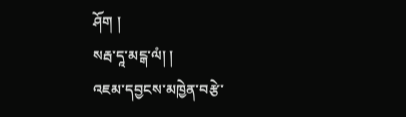ཤོག །
སརྦ་དཱ་མངྒ་ལཾ། །
འཇམ་དབྱངས་མཁྱེན་བརྩེ་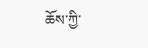ཆོས་ཀྱི་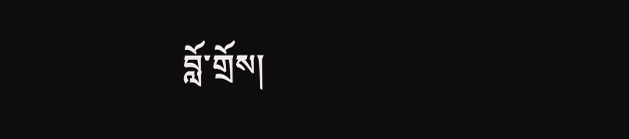བློ་གྲོས།